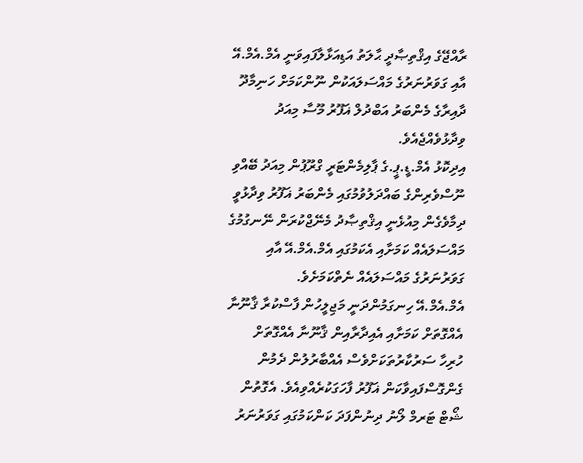ރާއްޖޭގެ އިޤްތިޞާދީ ޙާލަތު އަޑިއަޅާލާފައިވަނީ އެމް.އެމް.އޭ އާއި ގަވަރުނަރުގެ މައްސަލައަކުން ނޫންކަމަށް ހަނިމާދޫ ދާއިރާގެ މެންބަރު އަބްދުލް ޣަފޫރު މޫސާ މިއަދު ވިދާޅުވެއްޖެއެވެ.
އިދިކޮޅު އެމް.ޑީ.ޕީ.ގެ ޕާލިމެންޓަރީ ގްރޫޕުން މިއަދު ބޭއްވި ނޫސްވެރިންގެ ބައްދަލުވުމުގައި މެންބަރު ޣަފޫރު ވިދާޅުވީ ދިމާވެގެން މިއުޅެނީ އިޤްތިޞާދު މެނޭޖްކުރަން ނޭނގުމުގެ މައްސަލައެއް ކަމަށާއި އެކަމުގައި އެމް.އެމް.އޭ އާއި ގަވަރުނަރުގެ މައްސަލައެއް ނެތްކަމަށެވެ.
އެމް.އެމް.އޭ ހިނގަމުންދަނީ މަޖިލީހުން ފާސްކުރާ ޤާނޫނާ އެއްގޮތަށް ކަމަށާއި އެއިދާރާއިން ޤާނޫނާ އެއްގޮތަށް ހުރިހާ ސަރުކާރުތަކަށްވެސް އެއްބާރުލުން ދެމުން ގެންގޮސްފައިވާކަން ޣަފޫރު ފާހަގަކުރެއްވިއެވެ. އެގޮތުން ޝޯޓް ޓަރމް ލޯނު ދިނުންފަދަ ކަންކަމުގައި ގަވަރުނަރު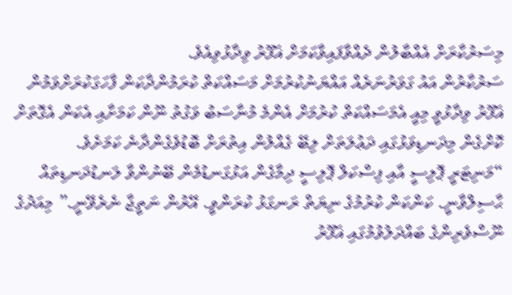މިސަރުކާރަށް އެއްބާލުން ދެއްވާފައިވާކަމަށް ޣަފޫރު ވިދާޅުވިއެވެ.
ސަރުކާރުން އައު ގަވަރުނަރެއް އައްޔަނުކުރުމަށް މަސައްކަތް ކުރަމުންދާކަން ފާހަގަކުރަށްވަމުން ޣަފޫރު ވިދާޅުވީ މިއީ އެމަސައްކަތް ކުރުމަށް އެންމެ މުނާސަބު ވަގުތު ނޫން ކަމަށާއި އެކަން އެގޮތަށް ކޮށްގެން މިދަނޑިވަޅުގައި ދަޢުލަތަށް ލިބޭ ގެއްލުން އިތުރަށް ބޮޑުވެގެންދާނެ ކަމަށެވެ.
“މަނިޓަރީ ޕޮލިސީ އާއި ފިސްކަލް ޕޮލިސީ ދިމާގެން އަޅުގަނޑުމެން ބޭނުންވާ ލަނޑުދަނޑިތައް ޙާސިލްވާނީ. ކަންކަން ކުރުމުގެ ނިޔަތް ރަނގަޅު ކުރަންވީ. އޭރުން ނަތީޖާ ނެރެވޭނީ.” މިއަދުގެ ނޫސްވެރިންގެ ބައްދަލުވުމުގައި ޣަފޫރު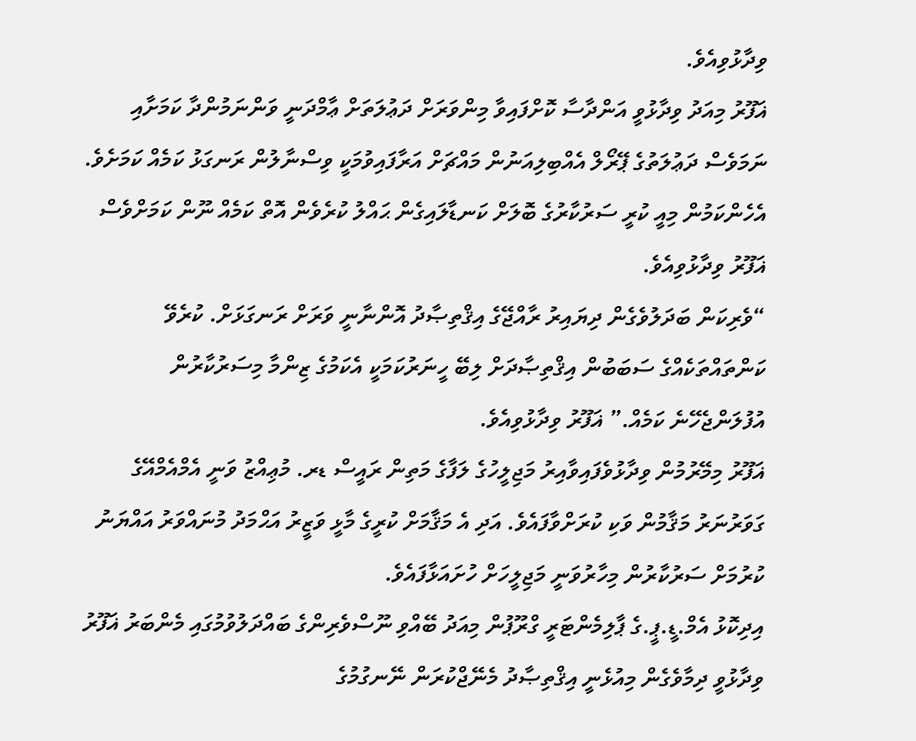ވިދާޅުވިއެވެ.
ޣަފޫރު މިއަދު ވިދާޅުވީ އަންދާސާ ކޮށްފައިވާ މިންވަރަށް ދަޢުލަތަށް ޢާމްދަނީ ވަންނަމުންދާ ކަމަށާއި ނަމަވެސް ދަޢުލަތުގެ ޕޭރޯލް އެއްބިލިއަނުން މައްޗަށް އަރާފައިވުމަކީ ވިސްނާލުން ރަނގަޅު ކަމެއް ކަމަށެވެ.
އެހެންކަމުން މިއީ ކުރީ ސަރުކާރުގެ ބޮލަށް ކަނޑާލައިގެން ޙައްލު ކުރެވެން އޮތް ކަމެއް ނޫން ކަމަށްވެސް ޣަފޫރު ވިދާޅުވިއެވެ.
“ވެރިކަން ބަދަލުވެގެން ދިޔައިރު ރާއްޖޭގެ އިޤްތިޞާދު އޮންނާނީ ވަރަށް ރަނގަޅަށް. ކުރެވޭ ކަންތައްތަކެއްގެ ސަބަބުން އިޤްތިޞާދަށް ލިބޭ ހީނަރުކަމަކީ އެކަމުގެ ޒިންމާ މިސަރުކާރުން އުފުލަންޖެހޭނެ ކަމެއް.” ޣަފޫރު ވިދާޅުވިއެވެ.
ޣަފޫރު މިމޭރުމުން ވިދާޅުވެފައިވާއިރު މަޖިލީހުގެ ލަފާގެ މަތިން ރައީސް ޑރ. މުޢިއްޒު ވަނީ އެމްއެމްއޭގެ ގަވަރުނަރު މަޤާމުން ވަކި ކުރަށްވާފައެވެ. އަދި އެ މަޤާމަށް ކުރީގެ މާޅީ ވަޒީރު އަޙްމަދު މުނައްވަރު އައްޔަނު ކުރުމަށް ސަރުކާރުން މިހާރުވަނީ މަޖިލީހަށް ހުށައަޅާފައެވެ.
އިދިކޮޅު އެމް.ޑީ.ޕީ.ގެ ޕާލިމެންޓަރީ ގްރޫޕުން މިއަދު ބޭއްވި ނޫސްވެރިންގެ ބައްދަލުވުމުގައި މެންބަރު ޣަފޫރު ވިދާޅުވީ ދިމާވެގެން މިއުޅެނީ އިޤްތިޞާދު މެނޭޖްކުރަން ނޭނގުމުގެ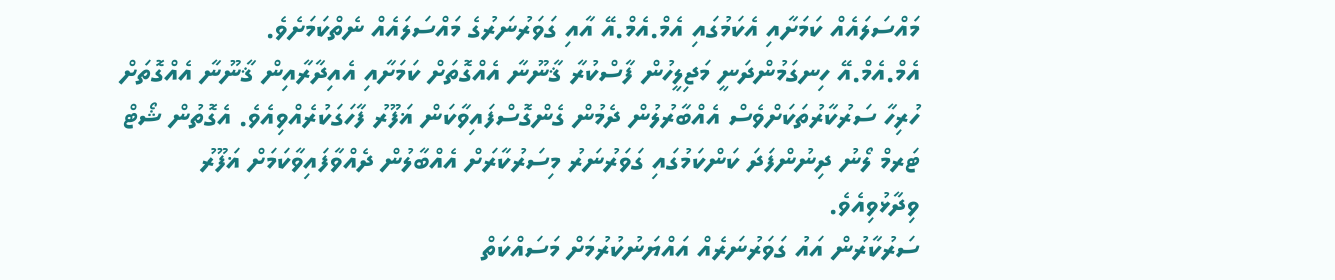މައްސަލައެއް ކަމަށާއި އެކަމުގައި އެމް.އެމް.އޭ އާއި ގަވަރުނަރުގެ މައްސަލައެއް ނެތްކަމަށެވެ.
އެމް.އެމް.އޭ ހިނގަމުންދަނީ މަޖިލީހުން ފާސްކުރާ ޤާނޫނާ އެއްގޮތަށް ކަމަށާއި އެއިދާރާއިން ޤާނޫނާ އެއްގޮތަށް ހުރިހާ ސަރުކާރުތަކަށްވެސް އެއްބާރުލުން ދެމުން ގެންގޮސްފައިވާކަން ޣަފޫރު ފާހަގަކުރެއްވިއެވެ. އެގޮތުން ޝޯޓް ޓަރމް ލޯނު ދިނުންފަދަ ކަންކަމުގައި ގަވަރުނަރު މިސަރުކާރަށް އެއްބާލުން ދެއްވާފައިވާކަމަށް ޣަފޫރު ވިދާޅުވިއެވެ.
ސަރުކާރުން އައު ގަވަރުނަރެއް އައްޔަނުކުރުމަށް މަސައްކަތް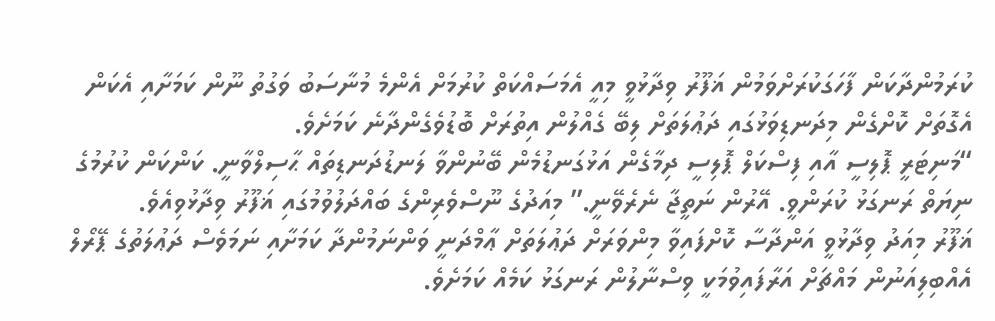ކުރަމުންދާކަން ފާހަގަކުރަށްވަމުން ޣަފޫރު ވިދާޅުވީ މިއީ އެމަސައްކަތް ކުރުމަށް އެންމެ މުނާސަބު ވަގުތު ނޫން ކަމަށާއި އެކަން އެގޮތަށް ކޮށްގެން މިދަނޑިވަޅުގައި ދަޢުލަތަށް ލިބޭ ގެއްލުން އިތުރަށް ބޮޑުވެގެންދާނެ ކަމަށެވެ.
“މަނިޓަރީ ޕޮލިސީ އާއި ފިސްކަލް ޕޮލިސީ ދިމާގެން އަޅުގަނޑުމެން ބޭނުންވާ ލަނޑުދަނޑިތައް ޙާސިލްވާނީ. ކަންކަން ކުރުމުގެ ނިޔަތް ރަނގަޅު ކުރަންވީ. އޭރުން ނަތީޖާ ނެރެވޭނީ.” މިއަދުގެ ނޫސްވެރިންގެ ބައްދަލުވުމުގައި ޣަފޫރު ވިދާޅުވިއެވެ.
ޣަފޫރު މިއަދު ވިދާޅުވީ އަންދާސާ ކޮށްފައިވާ މިންވަރަށް ދަޢުލަތަށް ޢާމްދަނީ ވަންނަމުންދާ ކަމަށާއި ނަމަވެސް ދަޢުލަތުގެ ޕޭރޯލް އެއްބިލިއަނުން މައްޗަށް އަރާފައިވުމަކީ ވިސްނާލުން ރަނގަޅު ކަމެއް ކަމަށެވެ.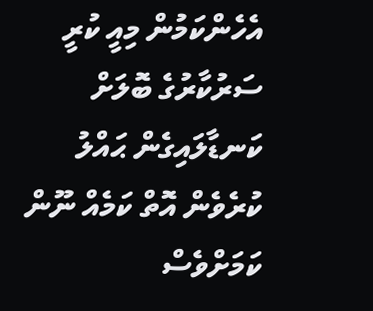އެހެންކަމުން މިއީ ކުރީ ސަރުކާރުގެ ބޮލަށް ކަނޑާލައިގެން ޙައްލު ކުރެވެން އޮތް ކަމެއް ނޫން ކަމަށްވެސް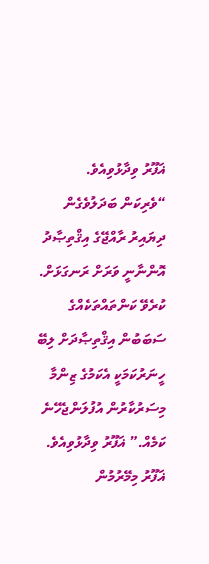ޣަފޫރު ވިދާޅުވިއެވެ.
“ވެރިކަން ބަދަލުވެގެން ދިޔައިރު ރާއްޖޭގެ އިޤްތިޞާދު އޮންނާނީ ވަރަށް ރަނގަޅަށް. ކުރެވޭ ކަންތައްތަކެއްގެ ސަބަބުން އިޤްތިޞާދަށް ލިބޭ ހީނަރުކަމަކީ އެކަމުގެ ޒިންމާ މިސަރުކާރުން އުފުލަންޖެހޭނެ ކަމެއް.” ޣަފޫރު ވިދާޅުވިއެވެ.
ޣަފޫރު މިމޭރުމުން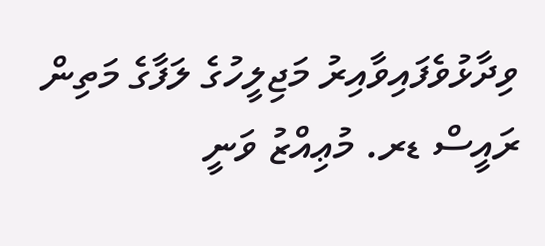ވިދާޅުވެފައިވާއިރު މަޖިލީހުގެ ލަފާގެ މަތިން ރައީސް ޑރ. މުޢިއްޒު ވަނީ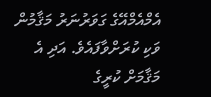އެމްއެމްއޭގެ ގަވަރުނަރު މަޤާމުން ވަކި ކުރަށްވާފައެވެ. އަދި އެ މަޤާމަށް ކުރީގެ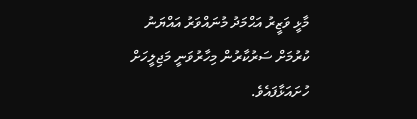މާޅީ ވަޒީރު އަޙްމަދު މުނައްވަރު އައްޔަނު ކުރުމަށް ސަރުކާރުން މިހާރުވަނީ މަޖިލީހަށް ހުށައަޅާފައެވެ.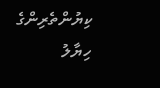ކިޔުންތެރިންގެ ހިޔާލު